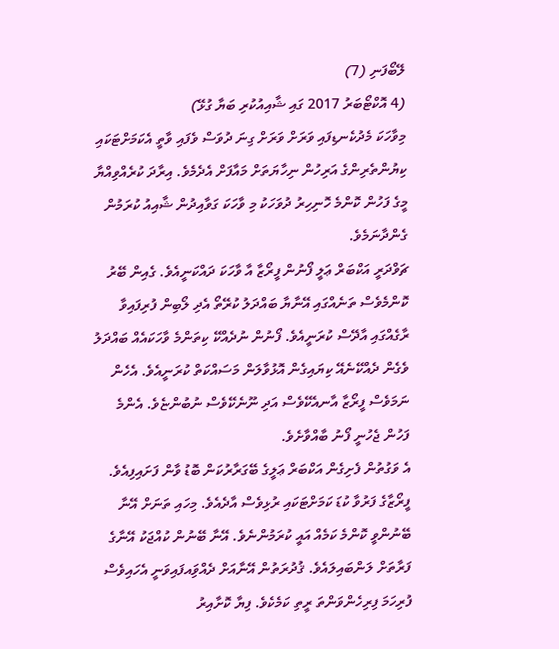ލޭބޯފަނި (7)
(4 އޮކްޓޯބަރު 2017 ގައި ޝާއިއުކުރި ބަޔާ ގުޅޭ)
މިވާހަކަ މެދުކެނޑިފައި ވަރަށް ވަރަށް ގިނަ ދުވަސް ވެފައި ވާތީ އެކަމަށްޓަކައި ކިޔުންތެރިންގެ އަރިހުން ނިހާޔަތަށް މައާފަށް އެދެމެވެ. އިރާދަ ކުރެއްވިއްޔާ މީގެ ފަހުން ކޮންމެ ހޮނިހިރު ދުވަހަކު މި ވާހަކަ ގަވާއިދުން ޝާއިއު ކުރަމުން ގެންދާނަމެވެ.
ޗަވްދަރީ އަކްބަރް ޢަލީ ފޯނުން ފީރޯޒާ އާ ވާހަކަ ދައްކަނީއެވެ. ގެއިން ބޭރު ކޮންމެވެސް ތަނެއްގައި އޭނާޔާ ބައްދަލު ކުރޭތޯ އެދި ލޯބިން ފުރިފައިވާ ރާގެއްގައި އާދޭސް ކުރަނީއެވެ. ފޯނުން ނުދެއްކޭ ކިތަންމެ ވާހަކައެއް ބައްދަލު ވެގެން ދެއްކޭނެއޭ ކިޔައިގެން އޮޅުވާލަން މަސައްކަތް ކުރަނީއެވެ. އެހެން ނަމަވެސް ފީރޯޒާ އާނއެކޭވެސް އަދި ނޫނެކޭވެސް ނުބުންޏެވެ. އެންމެ ފަހުން ޖެހުނީ ފޯނު ބާއްވާށެވެ.
އެ ވަގުތުން ފެށިގެން އަކްބަރް ޢަލީގެ ބޭގަރާރުކަން ބޮޑު ވާން ފަށައިފިއެވެ. ފީރޯޒާގެ ފަރުވާ ކުޑަ ކަމަށްޓަކައި ރުޅިވެސް އާދެއެވެ. މިހައި ތަނަށް އޭނާ ބޭނުންވީ ކޮންމެ ކަމެއް އައީ ކުރަމުންނެވެ. އޭނާ ބޭނުން ކުއްޖަކު އޭނާގެ ފަރާތަށް ލަންބައިލައެވެ. ޤުދުރަތުން އޭނާއަށް ދެއްވަިއފައިވަނީ އެހައިވެސް ފުރިހަމަ ފިރިހެންވަންތަ ރީތި ކަމެކެވެ. ފިޔާ ކޮށާއިރު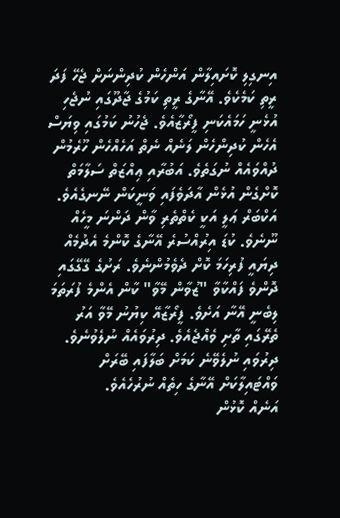އިނގިލި ކޮށައިލާން އަންހެން ކުދިންނަށް ޖެހޭ ފަދަ ރީތި ކަމެކެވެ. އޭނާގެ ރީތި ކަމުގެ ޖާދޫގައި ނުޖެހި އުޅެނީ ހަމައެކަނި ފީރޯޒާއެވެ. ޖެހުނު ކަމުގައި ވިޔަސް އެހެން ކުދިންހެން ލަނެއް ނެތް އަހެއްހެން ހޫރެމުން ދުއްވައެއް ނުގަތެވެ. އަބުރާއި ޢިއްޒަތް ސަލާމަތް ކޮށްގެން އުޅެން އާދަވެފައި ވަނީކަން ނޭނގެއެވެ.
އަކްބަރް ޢަލީ އަކީ ކެތްތެރި ވާން ދަންނަ މީހެއް ނޫނެވެ. ކުޑަ އިރުއްސުރެ އޭނާގެ ކޮންމެ އެދުމެއް ދިޔައީ ފުރިހަމަ ކޮށް ދެވެމުންނެވެ. ރަށުގެ ގޭގޭގައި ދޮންވެ ފައްކާވާ "ޒުވާން މޭވާ" ކާން އެންމެ ފުރަތަމަ ލިބެނީ އޭނާ އަށެވެ. ފީރޯޒާއޭ ކިޔުނު މޭވާ އަރު ތެރޭގައި ތާށި ވެއްޖެއެވެ. ދިރުވައެއް ނުލެވުނެވެ. ދިރުވައި ނުލެވޭނެ ކަމަށް ބަލާފައި ބޭރަށް ވައްޓައިލާކަށް އޭނާގެ ހިތެއް ނުރުހެއެވެ.
އަނެއް ކޮޅުން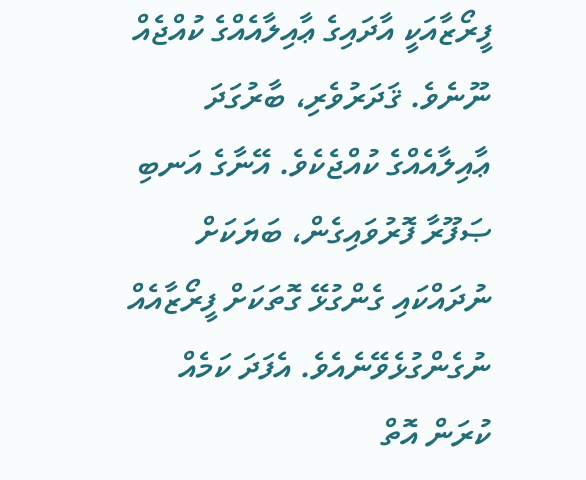ފީރޯޒާއަކީ އާދައިގެ ޢާއިލާއެއްގެ ކުއްޖެއް ނޫނެވެ. ޤަދަރުވެރި، ބާރުގަދަ ޢާއިލާއެއްގެ ކުއްޖެކެވެ. އޭނާގެ އަނބި ޞަފޫރާ ފޮރުވައިގެން، ބަޔަކަށް ނުދައްކައި ގެންގުޅޭ ގޮތަކަށް ފީރޯޒާއެއް ނުގެންގުޅެވޭނެއެވެ. އެފަދަ ކަމެއް ކުރަން އޮތް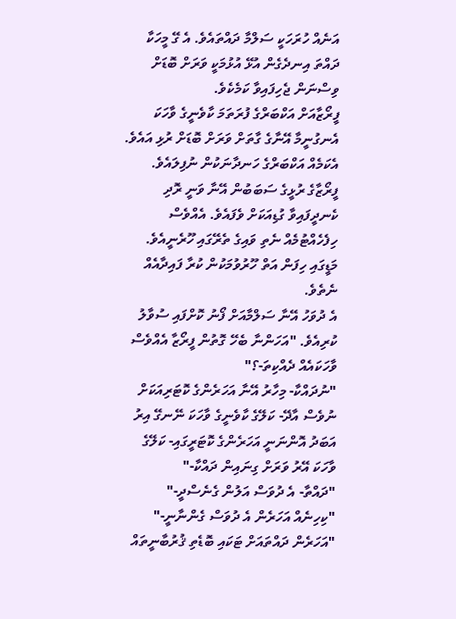އަނެއް ހުރަހަކީ ސަލްމާ ދައްތައެވެ. އެ ގޭ މީހަކާ ދައްތަ އިނދެގެން އުޅޭ އުޅުމަކީ ވަރަށް ބޮޑަށް ވިސްނަން ޖެހިފައިވާ ކަމެކެވެ.
ފީރޯޒާއަށް އަކްބަރްގެ ފުރަތަމަ ކާވެނީގެ ވާހަކަ އެނގުނީމާ އޭނާގެ ގާތަށް ވަރަށް ބޮޑަށް ރުޅި އައެވެ. އެކަމެއް އަކްބަރްގެ ހަނދާނަކުން ނުފިލައެވެ. ފީރޯޒާގެ ރުޅީގެ ސަބަބުން އޭނާ ވަނީ ރޮދި ކެނދީފައިވާ ގުޑިއަކަށް ވެފައެވެ. އެއްވެސް ހިފެހެއްޓުމެއް ނެތި ވައިގެ ތެރޭގައި ހޫރެނީއެވެ. މަޑީގައި ހިފަން އަތް ހޫރުވުމަކުން ކުރާ ފައިދާއެއް ނެތެވެ.
އެ ދުވަހު އޭނާ ސަލްމާއަށް ފޯނު ކޮށްފައި ސުވާލު ކުރިއެވެ. "އަހަންނާ ބެހޭ ގޮތުން ފީރޯޒާ އެއްވެސް ވާހަކައެއް ދެއްކިތަ-؟"
"ނުދައްކާ- މިހާރު އޭނާ އަހަރެންގެ ކޮޓަރިއަކަށް ނުވެސް އާދޭ- ކަލޭގެ ކާވެނީގެ ވާހަކަ ނޭނގޭ އިރު އަބަދު އޮންނަނީ އަހަރެންގެ ކޮޓަރީގައި- ކަލޭގެ ވާހަކަ އޭރު ވަރަށް ގިނައިން ދައްކާ-"
"ދައްތާ- އެ ދުވަސް އަލުން ގެނެސްދީ-"
"ކިހިނެއް އަހަރެން އެ ދުވަސް ގެންނާނީ-"
"އަހަރެން ދައްތައަށް ޓަކައި ބޮޑެތި ޤުރުބާނީތައް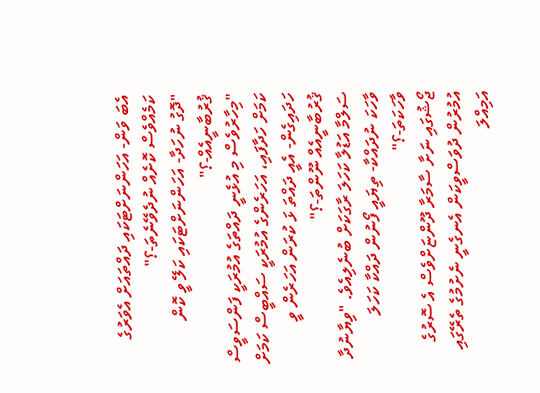އެބަ ވަން- އަހަންނަށްޓަކައި ދައްތައަށް އެވަރުގެ ކަމެއްވެސް ކޮށެއް ނުދެވޭނެތަ-؟"
"ދޮގު ނުހަދާ- އަހަންނަށްޓަކައި ކަލޭ ވީ ކޮން ޤުރުބާނީއެއް-؟"
"މިހާރުވެސް މި އުޅެނީ ދައްތަގެ އުމުރަކީ ފަންސަވީސް ކަމަށް ހަދާފައި، އަހަރެންގެ އުމުރަކީ ސައްބީސް ކަމަށް ހަދައިގެން- އެއީ ދައްތަ ޅަ ކުރަން އަހަރެން ވީ ޤުރުބާނީއެއް ނޫންތަ-؟"
ސަލްމާ އަޑުލާ ކަހަލަ ރާގަކަށް ބުނެލިއެވެ. "ވިޔާނުދާ ވާހަކަ ނުދައްކާ- ތިޔައީ ފޯނުން ދައްކާ ކަހަލަ ވާހަކަތަ-؟"
ޖޯޝުގައި ނަށާ ސާމަރާ ދޫންޏަށްވެސް އެ ސޮރުގެ އުމުރުން ދުވަސްވީކަން އެނގެނީ ނެށުމުގެ ތެރޭގައި އަމިއްލަ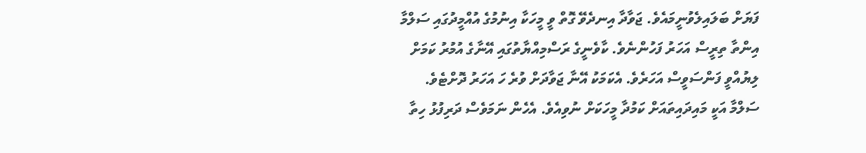ފަޔަށް ބަލައިލެވުނީމައެވެ. ޖަވާދާ އިނދެވޭ ގޮތް ވީ މީހަކާ އިނުމުގެ އުއްމީދުގައި ސަލްމާ އިންތާ ތިރީސް އަހަރު ފަހުންނެވެ. ކާވެނީގެ ރަސްމިއްޔާތުގައި އޭނާގެ އުމުރު ކަމަށް ލިޔުއްވީ ފަންސަވީސް އަހަރެވެ. އެކަމަކު އޭނާ ޖަވާދަށް ވުރެ ހަ އަހަރު ދޮށްޓެވެ.
ސަލްމާ އަކީ މައިދައިތައަށް ކަމުދާ މީހަކަށް ނުވިއެވެ. އެހެން ނަމަވެސް ދަރިފުޅު ހިތާ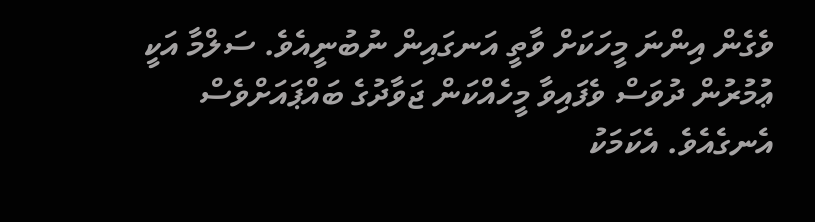ވެގެން އިންނަ މީހަކަށް ވާތީ އަނގައިން ނުބުނީއެވެ. ސަލްމާ އަކީ ޢުމުރުން ދުވަސް ވެފައިވާ މީހެއްކަން ޖަވާދުގެ ބައްޕައަށްވެސް އެނގެއެވެ. އެކަމަކު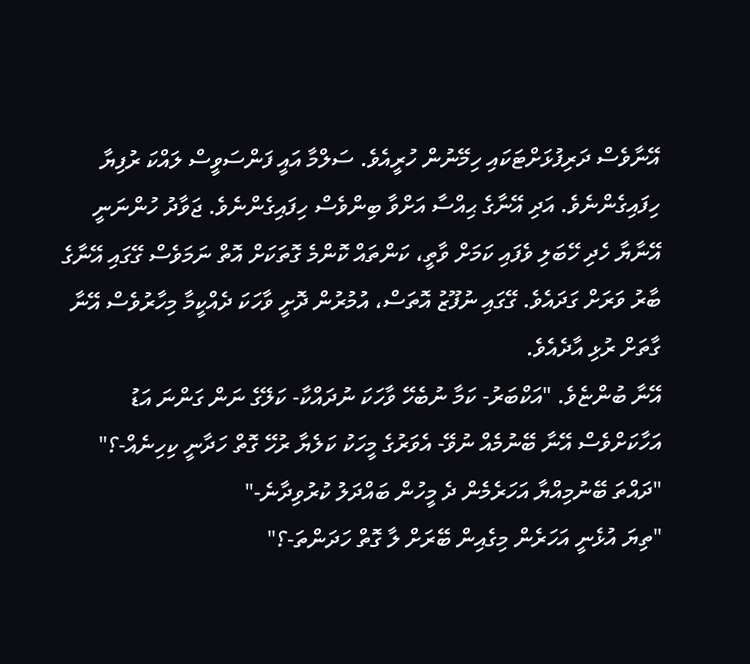އޭނާވެސް ދަރިފުޅަށްޓަކައި ހިމޭނުން ހުރީއެވެ. ސަލްމާ އައީ ފަންސަވީސް ލައްކަ ރުފިޔާ ހިފައިގެންނެވެ. އަދި އޭނާގެ ޙިއްސާ އަށްވާ ބިންވެސް ހިފައިގެންނެވެ. ޖަވާދު ހުންނަނީ އޭނާޔާ ހެދި ހޭބަލި ވެފައި ކަމަށް ވާތީ، ކަންތައް ކޮންމެ ގޮތަކަށް އޮތް ނަމަވެސް ގޭގައި އޭނާގެ ބާރު ވަރަށް ގަދައެވެ. ގޭގައި ނުފޫޒު އޮތަސް، އުމުރުން ދޮށީ ވާހަކަ ދެއްކީމާ މިހާރުވެސް އޭނާ ގާތަށް ރުޅި އާދެއެވެ.
އޭނާ ބުންޏެވެ. "އަކްބަރު- ކަމާ ނުބެހޭ ވާހަކަ ނުދައްކާ- ކަލޭގެ ނަން ގަންނަ އަޑު އަހާކަށްވެސް އޭނާ ބޭނުމެއް ނުވޭ- އެވަރުގެ މީހަކު ކަލެޔާ ރުހޭ ގޮތް ހަދާނީ ކިހިނެއް-؟"
"ދައްތަ ބޭނުމިއްޔާ އަހަރެމެން ދެ މީހުން ބައްދަލު ކުރުވިދާނެ-"
"ތިޔަ އުޅެނީ އަހަރެން މިގެއިން ބޭރަށް ލާ ގޮތް ހަދަންތަ-؟"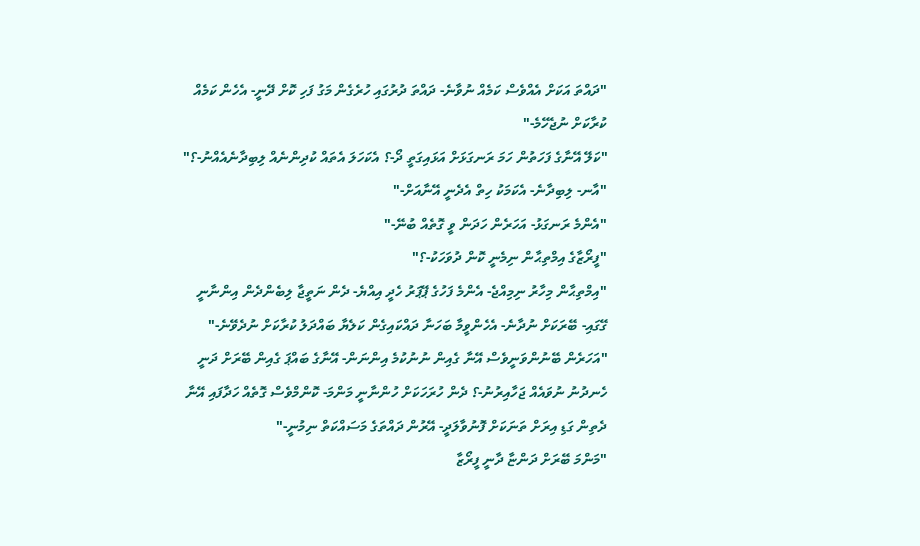"ދައްތަ އަކަށް އެއްވެސް ކަމެއް ނުވާނެ- ދައްތަ ދުރުގައި ހުރެގެން މަގު ފަހި ކޮށް ދޭނީ- އެހެން ކަމެއް ކުރާކަށް ނުޖެހޭމެ-"
"ކަލޭ އޭނާގެ ފަހަތުން ހަމަ ރަނގަޅަށް އަޅައިގަތީ ދޯ-؟ އެކަހަލަ އެތައް ކުދިންނެއް ލިބިދާނެއެއްނު-؟"
"އާނ- ލިބިދާނެ- އެކަމަކު ހިތް އެދެނީ އޭނާއަށް-"
"އެންމެ ރަނގަޅު- އަހަރެން ހަދަން ވީ ގޮތެއް ބުނޭ-"
"ފީރޯޒާގެ އިމްތިޙާން ނިމެނީ ކޮން ދުވަހަކު-؟"
"އިމްތިޙާން މިހާރު ނިމިއްޖެ- އެންމެ ފަހުގެ ޕޭޕަރު ހެދީ އިއްޔެ- ދެން ނަތީޖާ ލިބެންދެން އިންނާނީ ގޭގައި- ބޭރަކަށް ނުދާނެ- އެހެންވީމާ ބަހަނާ ދައްކައިގެން ކަލެޔާ ބައްދަލު ކުރާކަށް ނުދެވޭނެ-"
"އަހަރެން ބޭނުންވަނީވެސް އޭނާ ގެއިން ނުނުކުމެ އިންނަން- އޭނާގެ ބައްޕަ ގެއިން ބޭރަށް ދަނީ ހެނދުނު ނުވައެއް ޖަހާއިރުނު-؟ ދެން ހުރަހަކަށް ހުންނާނީ މަންމަ- ކޮންމްވެސް ގޮތެއް ހަދާފައި އޭނާ ދެތިން ގަޑި އިރަށް ތަނަކަށް ފޮނުވާލަދީ- އޭރުން ދައްތަގެ މަސައްކަތް ނިމުނީ-"
"މަންމަ ބޭރަށް ދަންޏާ ދާނީ ފީރޯޒާ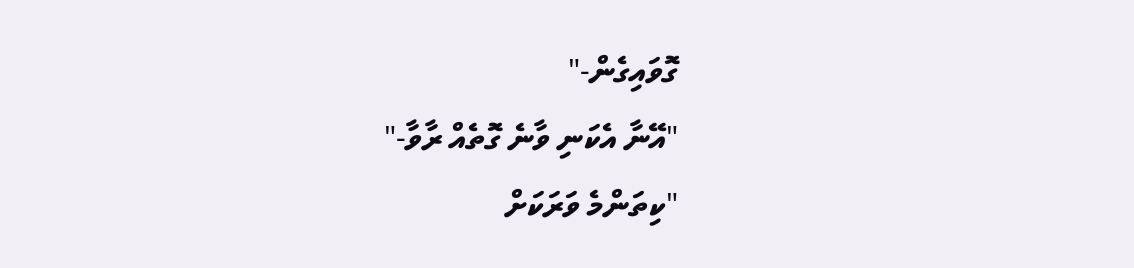ގޮވައިގެން-"
"އޭނާ އެކަނި ވާނެ ގޮތެއް ރާވާ-"
"ކިތަންމެ ވަރަކަށް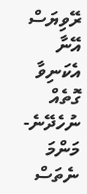ރޭވިޔަސް އޭނާ އެކަނިވާ ގޮތެއް ނުހެދޭނެ- މަންމަ ނެތަސް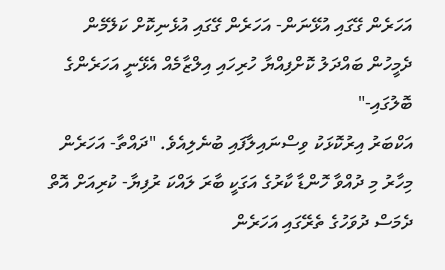އަހަރެން ގޭގައި އުޅޭނަން- އަހަރެން ގޭގައި އުޅެނިކޮށް ކަލޭމެން ދެމީހުން ބައްދަލު ކޮށްފިއްޔާ ހުރިހައި އިލްޒާމެއް އެޅޭނީ އަހަރެންގެ ބޮލުގައި-"
އަކްބަރު އިރުކޮޅަކު ވިސްނައިލާފައި ބުނެލިއެވެ. "ދައްތާ- އަހަރެން މިހާރު މި ދުއްވާ ހޮންޑާ ކާރުގެ އަގަކީ ބާރަ ލައްކަ ރުފިޔާ- ކުރިއަށް އޮތް ދެމަސް ދުވަހުގެ ތެރޭގައި އަހަރެން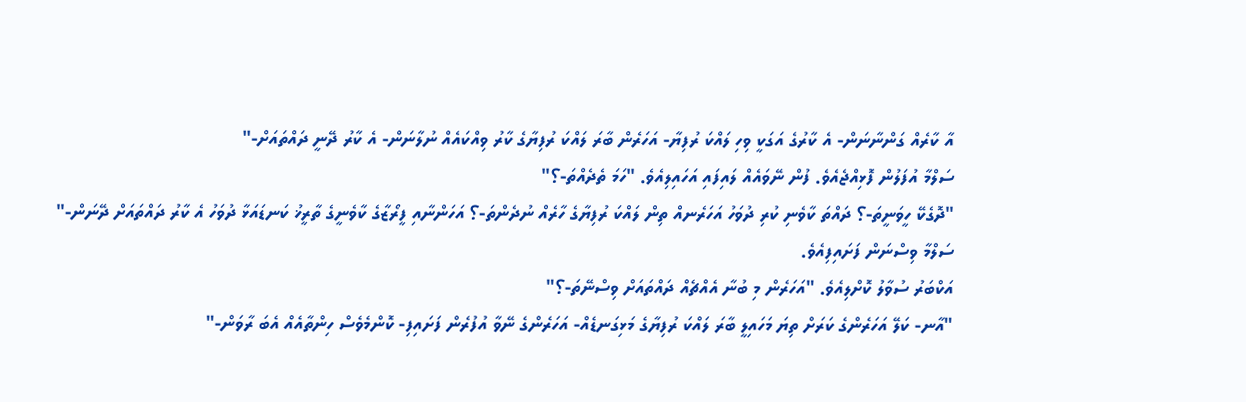އާ ކާރެއް ގަންނާނަން- އެ ކާރުގެ އަގަކީ ވިހި ލައްކަ ރުފިޔާ- އަހަރެން ބާރަ ލައްކަ ރުފިޔާގެ ކާރު ވިއްކައެއް ނުލާނަން- އެ ކާރު ދޭނީ ދައްތައަށް-"
ސަލްމާ އުފަލުން ފޮޅިއްޖެއެވެ. ފުން ނޭވައެއް ލައިފައި އަހައިލިއެވެ. "ހަމަ ތެދެއްތަ-؟"
"ދޮގެކޭ ހީވަނީތަ-؟ ދައްތަ ކާވެނި ކުރި ދުވަހު އަހަރެނއް ތިން ލައްކަ ރުފިޔާގެ ހާރެއް ނުދެންތަ-؟ އަހަންނާއި ފީރޯޒާގެ ކާވެނީގެ ތާރީޚު ކަނޑައަޅާ ދުވަހު އެ ކާރު ދައްތައަށް ދޭނަން-"
ސަލްމާ ވިސްނަން ފަށައިފިއެވެ.
އަކްބަރު ސުވާލު ކޮށްލިއެވެ. "އަހަރެން މި ބުނާ އެއްޗެއް ދައްތައަށް ވިސްނޭތަ-؟"
"އާނ- ކަލޭ އަހަރެންގެ ކަރަށް ތިޔަ މަހައިލީ ބާރަ ލައްކަ ރުފިޔާގެ މަޅިގަނޑެއް- އަހަރެންގެ ނޭވާ އުފުރެން ފަށައިފި- ކޮންމެވެސް ހިންތާއެއް އެބަ ރާވަން-"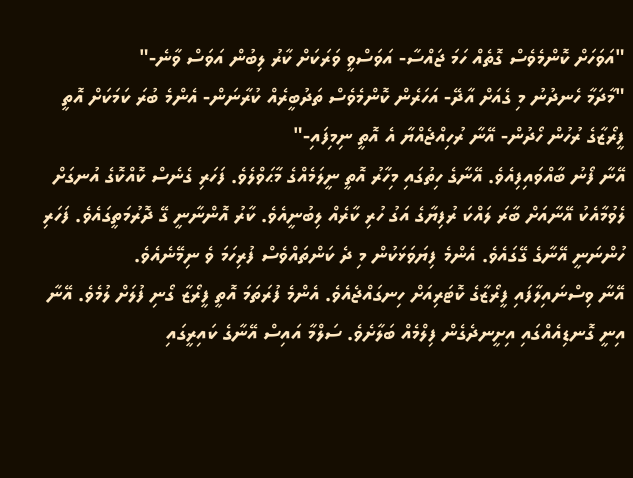"އަވަހަށް ކޮންމެވެސް ގޮތެއް ހަމަ ޖައްސާ- އަވަސްވީ ވަރަކަށް ކާރު ލިބުން އަވަސް ވާނެ-"
"މާދަމާ ހެނދުނު މި ގެއަށް އާދޭ- އަހަރެން ކޮންމެވެސް ތަދުބީރެއް ކުރާނަން- އެންމެ ބުރަ ކަމަކަށް އޮތީ ފީރޯޒާގެ ރުހުން ހޯދުން- އޭނާ ރުހިއްޖެއްޔާ އެ އޮތީ ނިމިފައި-"
އޭނާ ފޯނު ބާއްވައިފިއެވެ. އޭނާގެ ހިތުގައި މިހާރު އޮތީ ނީލަމެއްގެ މާޙަވްލެވެ. ފަހަރި ގެނެސް ކޮއްކޮގެ އުނގަށް ލެވުމާއެކު އޭނާއަށް ބާރަ ލައްކަ ރުފިޔާގެ އަގު ހުރި ކާރެއް ލިބުނީއެވެ. ކާރު އޮންނާނީ ގޭ ދޮރުމަތީގައެވެ. ފަހަރި ހުންނަނީ އޭނާގެ ގޭގައެވެ. އެންމެ ފިޔަވަޅަކުން މި ދެ ކަންތައްވެސް ފުރިހަމަ ވެ ނިމޭނެއެވެ.
އޭނާ ވިސްނައިލާފައި ފީރޯޒާގެ ކޮޓަރިއަށް ހިނގައްޖެއެވެ. އެންމެ ފުރަތަމަ އޮތީ ފީރޯޒާ ގޯނި ފުލަށް ލުމެވެ. އޭނާ އިނީ ގޮނޑިއެއްގައި އިށީނދެގެން ފިލްމެއް ބަލާށެވެ. ސަލްމާ އައިސް އޭނާގެ ކައިރީގައި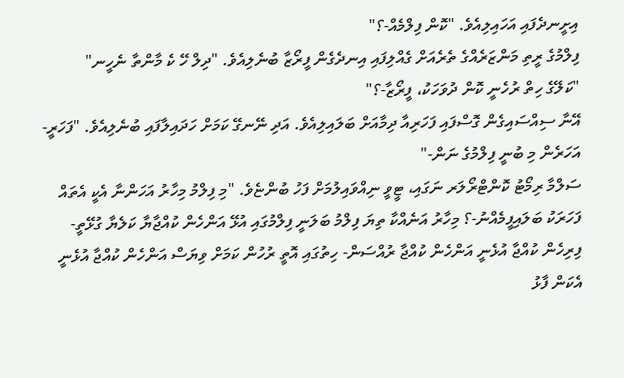އިށީނދެފައި އަހައިލިއެވެ. "ކޮން ފިލްމެއް-؟"
ފިލްމުގެ ރީތި މަންޒަރެއްގެ ތެރެއަށް ގެއްލިފައި އިނދެގެން ފީރޯޒާ ބުނެލިއެވެ. "ދިލް ހޭ ކެ މާންތާ ނެހީނ"
"ކަލޭގެ ހިތް ރުހެނީ ކޮން ދުވަހަކު، ފީރޯޒާ-؟"
އޭނާ ސިއްސައިގެން ގޮސްފައި ފަހަރިއާ ދިމާއަށް ބަލައިލިއެވެ. އަދި ނޭނގޭ ކަމަށް ހަދައިލާފައި ބުނެލިއެވެ. "ފަހަރީ- އަހަރެން މި ބުނީ ފިލްމުގެ ނަން-"
ސަލްމާ ރިމޯޓު ކޮންޓްރޯލަރ ނަގައި، ޓީވީ ނިއްވައިލުމަށް ފަހު ބުންޏެވެ. "މި ފިލްމު މިހާރު އަހަންނާ އެކީ އެތައް ފަހަރަކު ބަލައިފީމެއްނު-؟ މިހާރު އަނެއްކާ ތިޔަ ފިލްމު ބަލަނީ ފިލްމުގައި އުޅޭ އަންހެން ކުއްޖާޔާ ކަލެޔާ ގުޅޭތީ- ފިރިހެން ކުއްޖާ އުޅެނީ އަންހެން ކުއްޖާ ރުއްސަން- ހިތުގައި އޮތީ ރުހުން ކަމަށް ވިޔަސް އަންހެން ކުއްޖާ އުޅެނީ އެކަން ފާޅު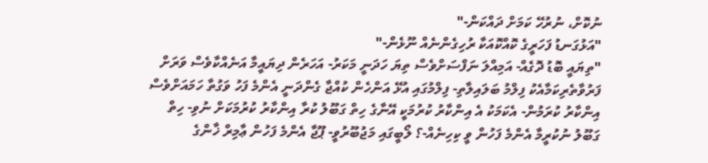ނުކޮށް، ނުރުހޭ ކަމަށް ދައްކަން-"
"އަޅުގަނޑު ފަހަރީގެ ކޮއްކޮއަކާ ރުހިގެންނެއް ނޫޅެން-"
"ތިޔައީ ބޮޑު ދޮގެއް- އަމިއްލަ ނަފްސަށްވެސް ތިޔަ ހަދަނީ މަކަރު- އަހަރެން ދިޔައީމާ އަނެއްކާވެސް ވަރަށް ފަރުވާތެރިކަމާއެކު ފިލްމު ބަލައިލާތި- ފިލްމުގައި އުޅޭ އަންހެން ކުއްޖާ ގެންދަނީ އެންމެ ފަހު ވަގުތާ ހަމައަށްވެސް އިންކާރު ކުރަމުން- އެކަމަކު އެ އިންކާރު ކުރުމަކީ އޭނާގެ ހިތް ގަބޫލު ކުރާ އިންކާރު ކުރުމަކަށް ނުވި- ހިތް ގަބޫލު ނުކުރީމާ އެންމެ ފަހުން ވީ ކިހިނެއް-؟ ލޯބީގައި މަޖުބޫރުވީ- ޕޫޖާ އެންމެ ފަހުން ޢާމިރް ޚާންގެ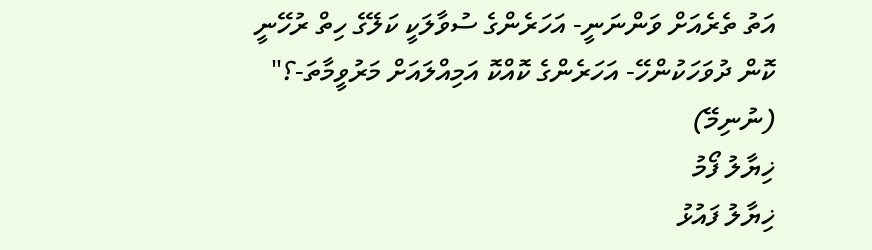އަތު ތެރެއަށް ވަންނަނީ- އަހަރެންގެ ސުވާލަކީ ކަލޭގެ ހިތް ރުހޭނީ ކޮން ދުވަހަކުންހޭ- އަހަރެންގެ ކޮއްކޮ އަމިއްލައަށް މަރުވީމާތަ-؟"
(ނުނިމޭ)
ޚިޔާލު ފޯމު
ޚިޔާލު ފައުޅު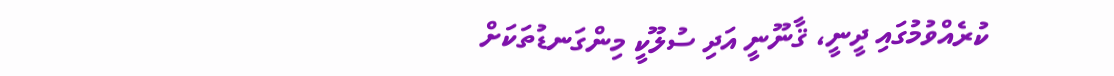ކުރެއްވުމުގައި ދީނީ، ޤާނޫނީ އަދި ސުލޫކީ މިންގަނޑުތަކަށް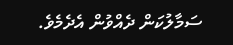ސަމާލުކަން ދެއްވުން އެދެމެވެ.